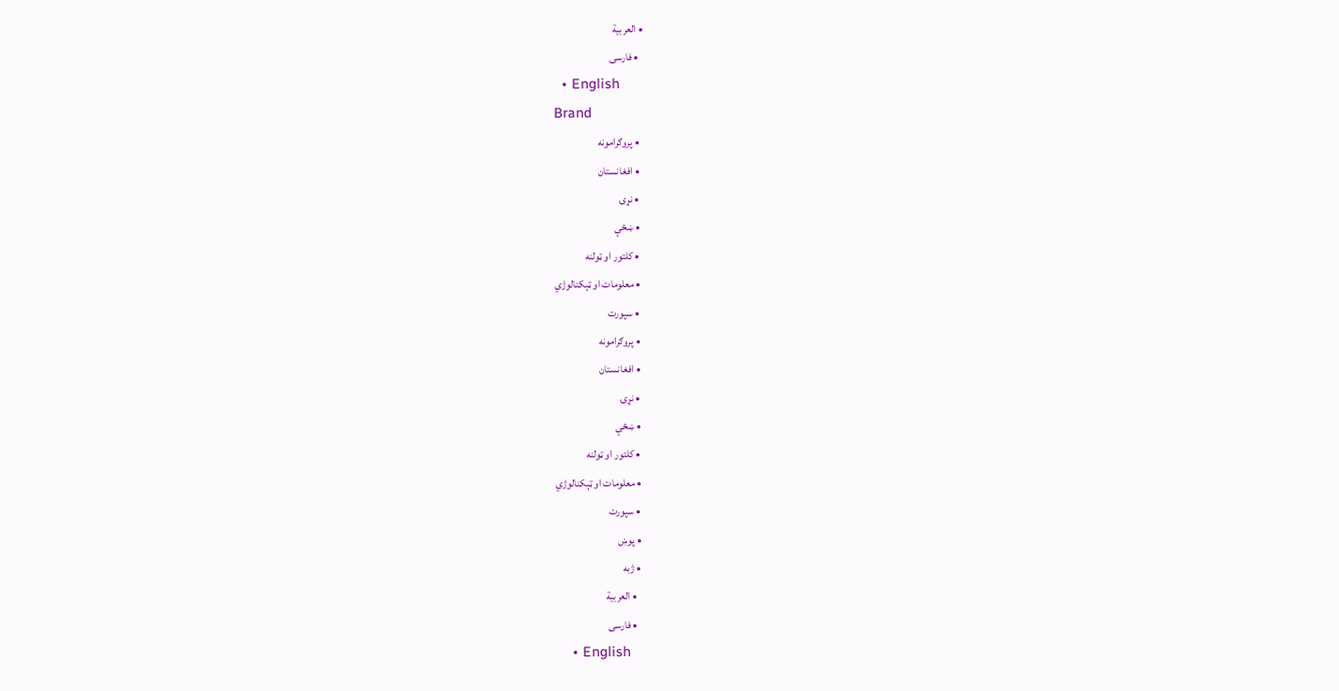• العربية
  • فارسی
  • English
Brand
  • پروګرامونه
  • افغانستان
  • نړۍ
  • ښځې
  • کلتور او ټولنه
  • معلومات او ټېکنالوژي
  • سپورت
  • پروګرامونه
  • افغانستان
  • نړۍ
  • ښځې
  • کلتور او ټولنه
  • معلومات او ټېکنالوژي
  • سپورت
  • پوښ
  • ژبه
    • العربية
    • فارسی
    • English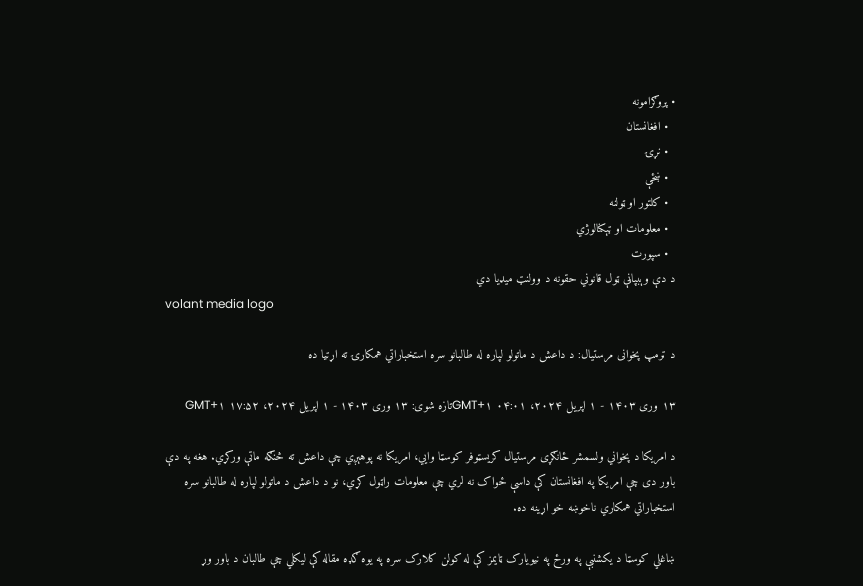• پروګرامونه
  • افغانستان
  • نړۍ
  • ښځې
  • کلتور او ټولنه
  • معلومات او ټېکنالوژي
  • سپورت
د دې وېبپاڼې ټول قانوني حقونه د وولنټ میډیا دي
volant media logo

د ټرمپ پخوانی مرستیال: د داعش د ماتولو لپاره له طالبانو سره استخباراتي همکارۍ ته اړتیا ده

۱۳ وری ۱۴۰۳ - ۱ اپریل ۲۰۲۴، ۰۴:۰۱ GMT+۱تازه شوی: ۱۳ وری ۱۴۰۳ - ۱ اپریل ۲۰۲۴، ۱۷:۵۲ GMT+۱

د امریکا د پخواني ولسمشر ځانګړی مرستیال کریسټوفر کوسټا وايي، امریکا نه پوهېږي چې داعش ته څنګه ماتې ورکړي. هغه په دې باور دی چې امریکا په افغانستان کې داسې ځواک نه لري چې معلومات راټول کړي، نو د داعش د ماتولو لپاره له طالبانو سره استخباراتي همکاري ناخوښه خو اړینه ده.

ښاغلي کوسټا د یکشنبې په ورځ په نیویارک ټایمز کې له کولن کلارک سره په یوه ګډه مقاله کې لیکلي چې طالبان د باور وړ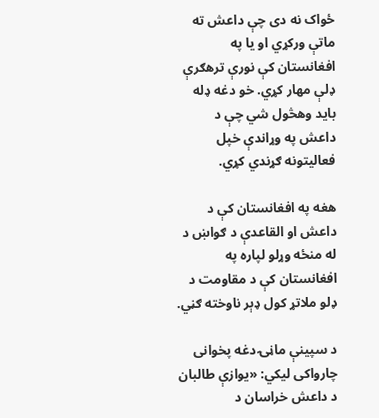ځواک نه دی چې داعش ته ماتې ورکړي او یا په افغانستان کې نورې ترهګرې ډلې مهار کړي. خو دغه ډله باید وهڅول شي چې د داعش په وړاندې خپل فعالیتونه ګړندي کړي.

هغه په افغانستان کې د داعش او القاعدې د ګواښ د له منځه وړلو لپاره په افغانستان کې د مقاومت د ډلو ملاتړ کول ډېر ناوخته ګڼي.

د سپینې ماڼۍ دغه پخوانی چارواکی لیکي: «یوازې طالبان د داعش خراسان د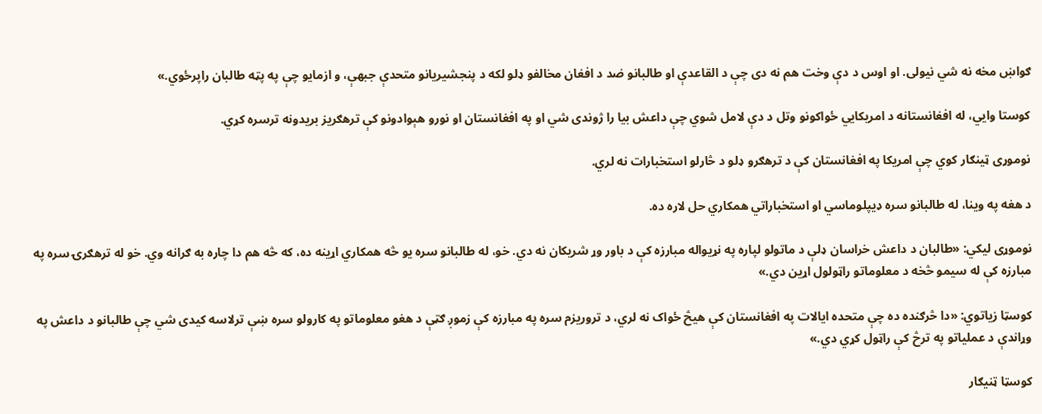ګواښ مخه نه شي نیولی. او اوس د دې وخت هم نه دی چې د القاعدې او طالبانو ضد د افغان مخالفو ډلو لکه د پنجشیریانو متحدې جبهې، و ازمایو چې په پټه طالبان راپرځوي.»

کوستا وايي، له افغانستانه د امریکايي ځواکونو وتل د دې لامل شوي چې داعش بیا را ژوندی شي او په افغانستان او نورو هېوادونو کې ترهګریز بریدونه ترسره کړي.

نوموړی ټینګار کوي چې امریکا په افغانستان کې د ترهګرو ډلو د څارلو استخبارات نه لري.

د هغه په وينا، له طالبانو سره ډيپلوماسي او استخباراتي همکاري حل لاره ده.

نوموړی لیکي: «طالبان د داعش خراسان ډلې د ماتولو لپاره په نړیواله مبارزه کې د باور وړ شریکان نه دي. خو، له طالبانو سره یو څه همکاري اړینه ده، که څه هم دا چاره به ګرانه وي. خو له ترهګرۍ سره په مبارزه کې له سیمو څخه د معلوماتو راټولول اړین دي.»

کوسټا زیاتوي: «دا څرګنده ده چې متحده ایالات په افغانستان کې هیڅ ځواک نه لري، د تروریزم سره په مبارزه کې زموږ ګټې د هغو معلوماتو په کارولو سره ښې ترلاسه کیدی شي چې طالبانو د داعش په وړاندې د عملیاتو په ترڅ کې راټول کړي دي.»

کوسټا ټنیګار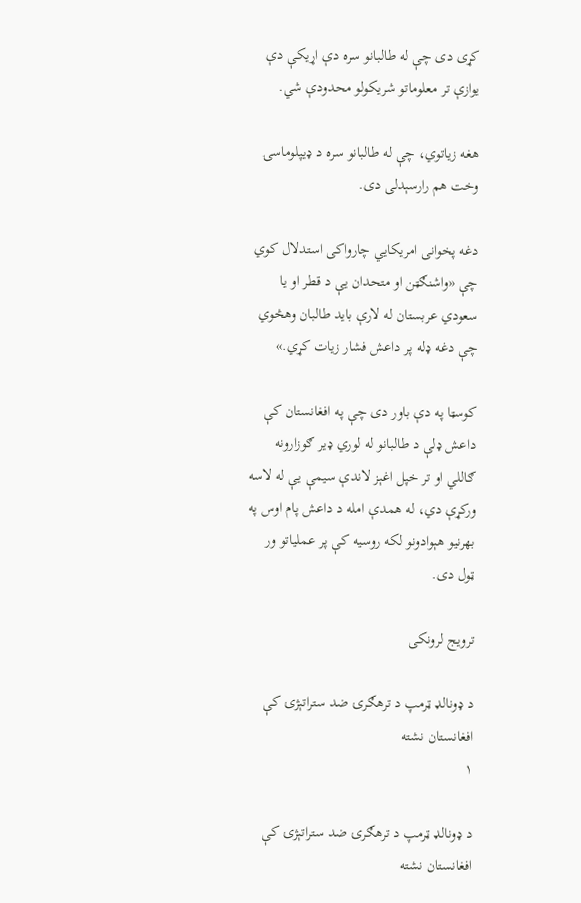کړی دی چې له طالبانو سره دې اړیکې دې یوازې تر معلوماتو شریکولو محدودې شي.

هغه زیاتوي، چې له طالبانو سره د ډيپلوماسۍ وخت هم رارسېدلی دی.

دغه پخوانی امریکايي چارواکی استدلال کوي چې «واشنګټن او متحدان یې د قطر او یا سعودي عربستان له لارې باید طالبان وهڅوي چې دغه ډله پر داعش فشار زیات کړي.»

کوسټا په دې باور دی چې په افغانستان کې داعش ډلې د طالبانو له لوري ډیر ګوزارونه ګاللي او تر خپل اغېز لاندې سیمې یې له لاسه ورکړې دي، له همدې امله د داعش پام اوس په بهرنیو هېوادونو لکه روسیه کې پر عملیاتو ور ټول دی.

ترویج لرونکی

د ډونالډ ټرمپ د ترهګرۍ ضد ستراتېژۍ کې افغانستان نشته
۱

د ډونالډ ټرمپ د ترهګرۍ ضد ستراتېژۍ کې افغانستان نشته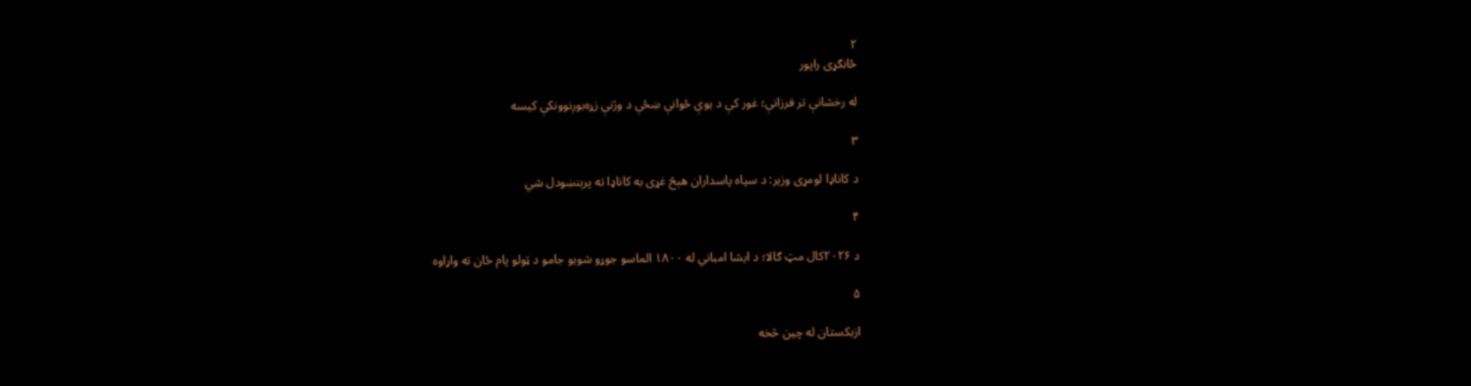۲
ځانګړی راپور

له رخشانې تر فرزانې؛ غور کې د یوې ځوانې ښځې د وژنې زړه‌بوږنوونکې کیسه

۳

د کاناډا لومړی وزیر: د سپاه پاسداران هېڅ غړی به کاناډا ته پرېنښودل شي

۴

د ۲۰۲۶کال مټ ګالا؛ د ایشا امباني له ۱۸۰۰ الماسو جوړو شويو جامو د ټولو پام ځان ته واړاوه

۵

ازبکستان له چین څخه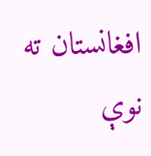افغانستان ته نوې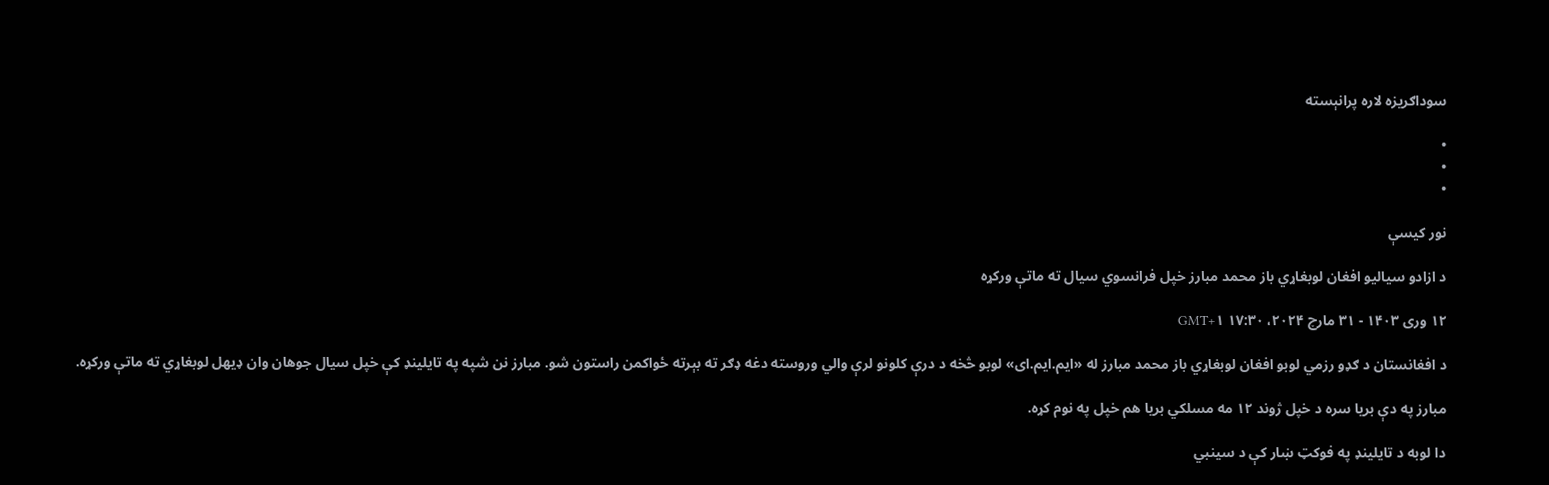سوداګریزه لاره پرانېسته

•
•
•

نور کیسې

د ازادو سياليو افغان لوبغاړي باز محمد مبارز خپل فرانسوي سيال ته ماتې ورکړه

۱۲ وری ۱۴۰۳ - ۳۱ مارچ ۲۰۲۴، ۱۷:۳۰ GMT+۱

د افغانستان د ګډو رزمي لوبو افغان لوبغاړي باز محمد مبارز له «ایم‌.ایم‌.ای» لوبو څخه د درې کلونو لرې والي وروسته دغه ډګر ته بېرته ځواکمن راستون شو. مبارز نن شپه په تایلینډ کې خپل سیال جوهان وان ډیهل لوبغاړي ته ماتې ورکړه.

مبارز په دې بريا سره د خپل ژوند ۱۲ مه مسلکي بريا هم خپل په نوم کړه.

دا لوبه د تایلینډ په فوکټ ښار کې د سینبي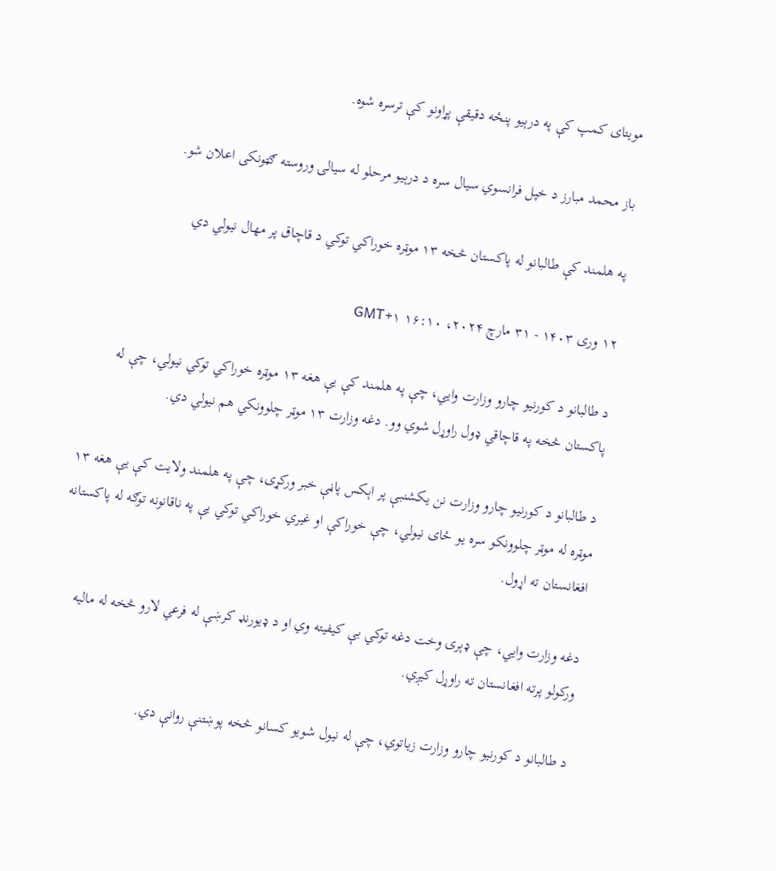مويتای کمپ کې په درېیو پنځه دقیقې پړاونو کې ترسره شوه.

باز محمد مبارز د خپل فرانسوي سيال سره د درېيو مرحلو له سيالۍ وروسته ګټونکی اعلان شو.

په هلمند کې طالبانو له پاکستان څخه ۱۳ موټره خوراکي توکي د قاچاق پر مهال نيولي دي

۱۲ وری ۱۴۰۳ - ۳۱ مارچ ۲۰۲۴، ۱۶:۱۰ GMT+۱

د طالبانو د کورنیو چارو وزارت وايي، چې په هلمند کې يې هغه ۱۳ موټره خوراکي توکي نيولي، چې له پاکستان څخه په قاچاقي ډول راوړل شوي وو. دغه وزارت ۱۳ موټر چلوونکي هم نيولي دي.

د طالبانو د کورنيو چارو وزارت نن یکشنبې پر اېکس پاڼې خبر ورکړی، چې په هلمند ولایت کې یې هغه ۱۳ موټره له موټر چلوونکو سره يو ځای نيولي، چې خوراکې او غيري خوراکي توکي يې په ناقانونه توګه له پاکستانه افغانستان ته اړول.

دغه وزارت وایي، چې ډېری وخت دغه توکي بې کيفيته وي او د ډیورنډ کرښې له فرعي لارو څخه له مالیه ورکولو پرته افغانستان ته راوړل کيږي.

د طالبانو د کورنیو چارو وزارت زیاتوي، چې له نيول شويو کسانو څخه پوښتنې روانې دي.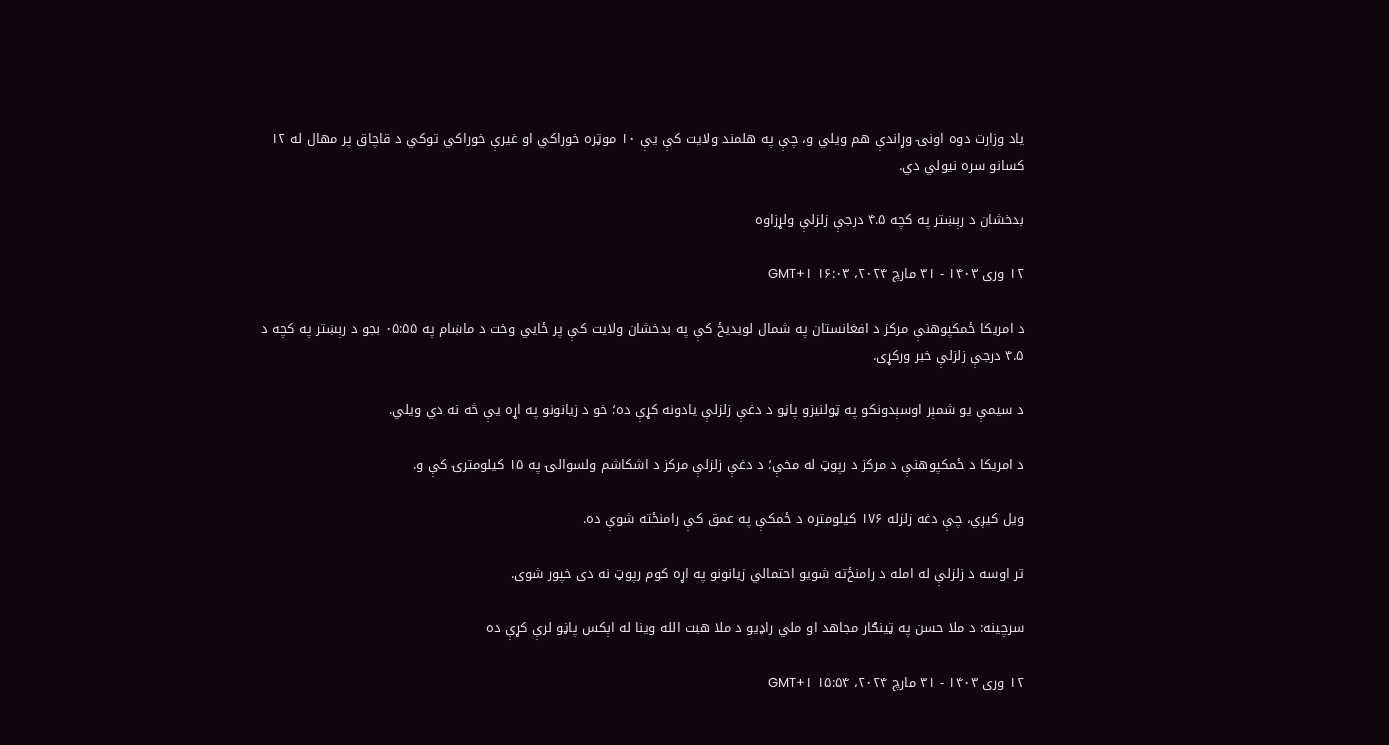یاد وزارت دوه اونۍ وړاندې هم ويلي و، چې په هلمند ولایت کې يې ۱۰ موټره خوراکي او غيرې خوراکي توکي د قاچاق پر مهال له ۱۲ کسانو سره نيولي دي.

بدخشان د رېښتر په کچه ۴.۵ درجې زلزلې ولړزاوه

۱۲ وری ۱۴۰۳ - ۳۱ مارچ ۲۰۲۴، ۱۶:۰۳ GMT+۱

د امريکا ځمکپوهنې مرکز د افغانستان په شمال لویدیځ کې په بدخشان ولایت کې پر ځايي وخت د ماښام په ۰۵:۵۵ بجو د رېښتر په کچه د ۴.۵ درجې زلزلې خبر ورکړی.

د سیمې یو شمېر اوسېدونکو په ټولنیزو پاڼو د دغې زلزلې یادونه کړې ده؛ خو د زیانونو په اړه یې څه نه دي ويلي.

د امریکا د ځمکپوهنې د مرکز د رپوټ له مخې؛ د دغې زلزلې مرکز د اشکاشم ولسوالۍ په ۱۵ کیلومترۍ کې و.

ویل کیږي، چې دغه زلزله ۱۷۶ کیلومتره د ځمکې په عمق کې رامنځته شوې ده.

تر اوسه د زلزلې له امله د رامنځ‌ته شویو احتمالي زیانونو په اړه کوم رپوټ نه دی خپور شوی.

سرچینه: د ملا حسن په ټینګار مجاهد او ملي راډیو د ملا هبت الله وینا له اېکس پاڼو لرې کړې ده

۱۲ وری ۱۴۰۳ - ۳۱ مارچ ۲۰۲۴، ۱۵:۵۴ GMT+۱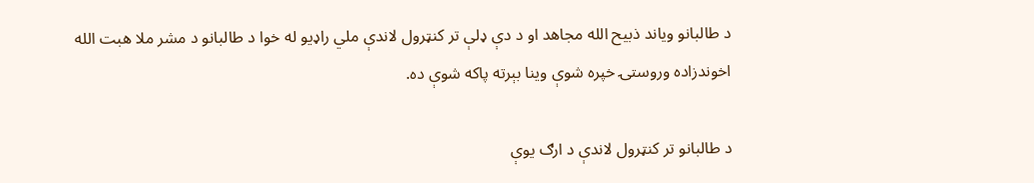د طالبانو ویاند ذبیح الله مجاهد او د دې ډلې تر کنټرول لاندې ملي راډیو له خوا د طالبانو د مشر ملا هبت الله اخوندزاده وروستۍ خپره شوې وینا بېرته پاکه شوې ده.

د طالبانو تر کنټرول لاندې د ارګ یوې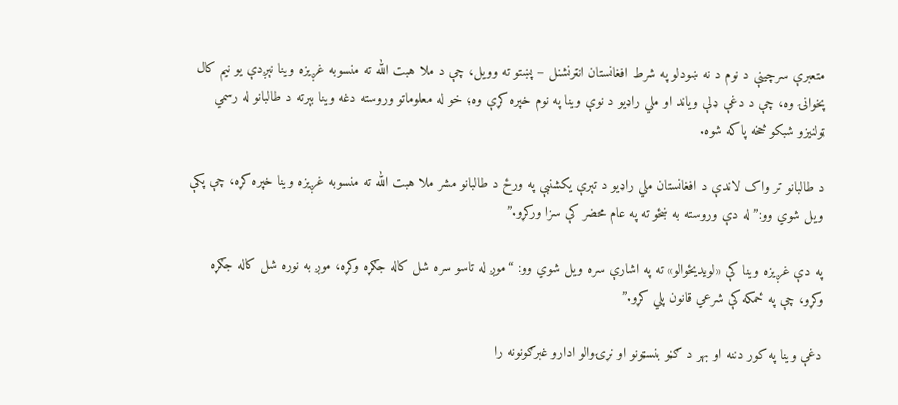متعبرې سرچینې د نوم د نه ښودلو په شرط افغانستان انټرنشنل – پښتو ته وویل، چې د ملا هبت الله ته منسوبه غږیزه وینا نېږدې یو نیم کال پخوانۍ وه، چې د دغې ډلې ویاند او ملي راډیو د نوې وینا په نوم خپره کړې وه؛ خو له معلوماتو وروسته دغه وینا بېرته د طالبانو له رسمي ټولنیزو شبکو څخه پاکه شوه.

د طالبانو تر واک لاندې د افغانستان ملي راډیو د تېرې یکشنبې په ورځ د طالبانو مشر ملا هبت الله ته منسوبه غږیزه وینا خپره کړه، چې پکې ويل شوي وو:”له دې وروسته به ښځو ته په عام محضر کې سزا ورکړو.”

په دې غږیزه وینا کې «لویدیځوالو» ته په اشارې سره ویل شوي وو: “موږ له تاسو سره شل کاله جګړه وکړه، موږ به نوره شل کاله جګړه وکړو، چې په ځمکه کې شرعي قانون پلي کړو.”

دغې وینا په کور دننه او بهر د ګڼو بنسټونو او نړۍوالو ادارو غبرګونونه را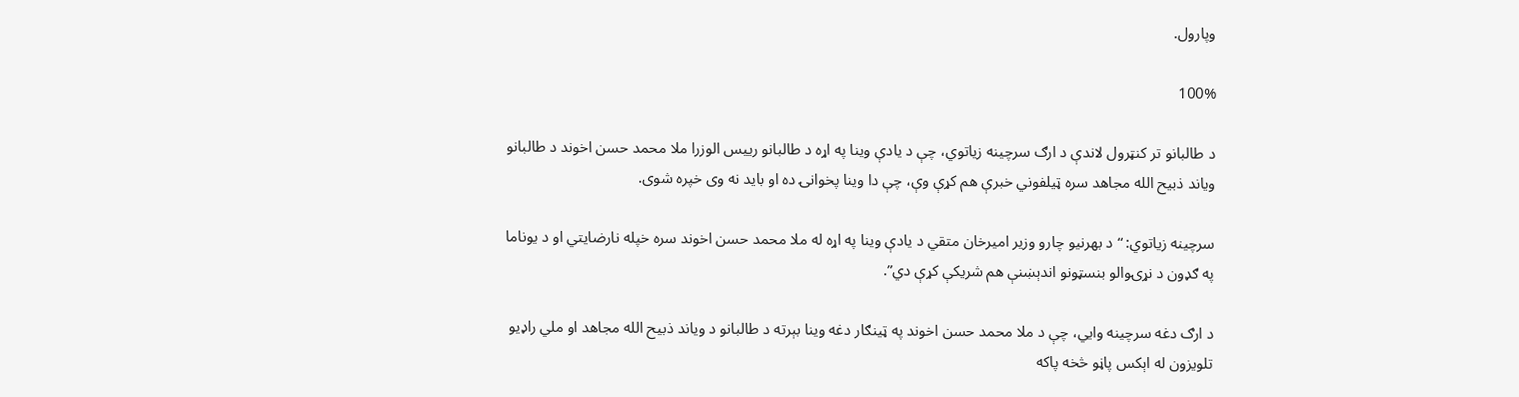وپارول.

100%

د طالبانو تر کنټرول لاندې د ارګ سرچینه زیاتوي، چې د یادې وینا په اړه د طالبانو رییس الوزرا ملا محمد حسن اخوند د طالبانو ویاند ذبیح الله مجاهد سره ټیلفوني خبرې هم کړې وې، چې دا وینا پخوانۍ ده او باید نه وی خپره شوی.

سرچینه زیاتوي: “ د بهرنیو چارو وزیر امیرخان متقي د یادې وینا په اړه له ملا محمد حسن اخوند سره خپله نارضایتي او د یوناما په ګډون د نړۍوالو بنسټونو اندېښنې هم شریکې کړې دي”.

د ارګ دغه سرچینه وايي، چې د ملا محمد حسن اخوند په ټینګار دغه وینا بېرته د طالبانو د ویاند ذبیح الله مجاهد او ملي راډیو تلویزون له اېکس پاڼو څخه پاکه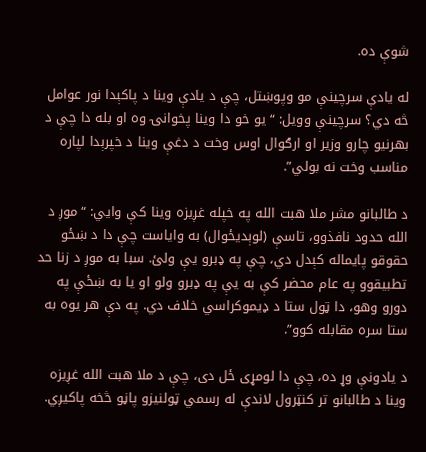شوې ده.

له یادې سرچینې مو وپوښتل، چې د یادې وینا د پاکېدا نور عوامل څه دي؟ سرچینې وویل: “یو خو دا وینا پخوانۍ وه او بله دا چې د بهرنیو چارو وزیر او ارګوال اوس وخت د دغې وینا د خپرېدا لپاره مناسب وخت نه بولي”.

د طالبانو مشر ملا هبت الله په خپله غږیزه وینا کې وايي: “موږ د الله حدود نافذوو، تاسې (لوېدیځوال) به واياست چې دا د ښځو حقوقو پایماله کېدل دي، چې په ډبرو یې ولئ. سبا به موږ د زنا حد تطبیقوو په عام محضر کې به یې په ډبرو ولو او یا به ښځې په دورو وهو، دا ټول ستا د ډيموکراسي خلاف دي. په دې هر یوه به ستا سره مقابله کوو”.

د یادونې وړ ده، چې دا لومړی ځل دی، چې د ملا هبت الله غږیزه وینا د طالبانو تر کنټرول لاندې له رسمي ټولنیزو پاڼو څخه پاکیږي.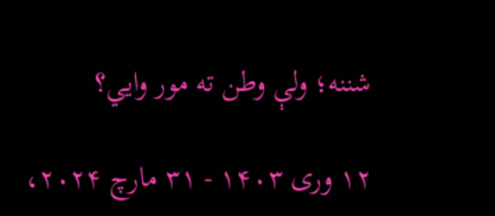شننه؛ ولې وطن ته مور وایي؟

۱۲ وری ۱۴۰۳ - ۳۱ مارچ ۲۰۲۴،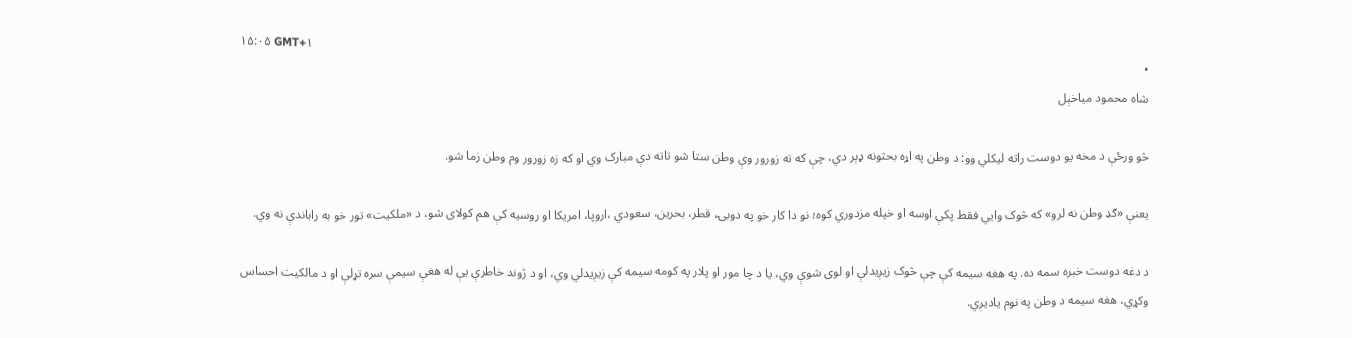۱۵:۰۵ GMT+۱
•
شاه محمود میاخېل

څو ورځې د مخه یو دوست راته لیکلي وو: د وطن په اړه بحثونه ډېر دي، چې که ته زورور وې وطن ستا شو تاته دې مبارک وي او که زه زورور وم وطن زما شو.

یعنې «ګډ وطن نه لرو» که څوک وایي فقط پکې اوسه او خپله مزدوري کوه؛ نو دا کار خو په دوبۍ، قطر، بحرین، سعودي ،اروپا، امریکا او روسیه کې هم کولای شو، د «ملکیت» تور خو به راباندې نه وي.

د دغه دوست خبره سمه ده. په هغه سیمه کې چې څوک زیږیدلې او لوی شوې وي، یا د چا مور او پلار په کومه سیمه کې زیږیدلي وي، او د ژوند خاطرې یې له هغې سیمې سره تړلې او د مالکیت احساس وکړي، هغه سیمه د وطن په نوم یادیږي.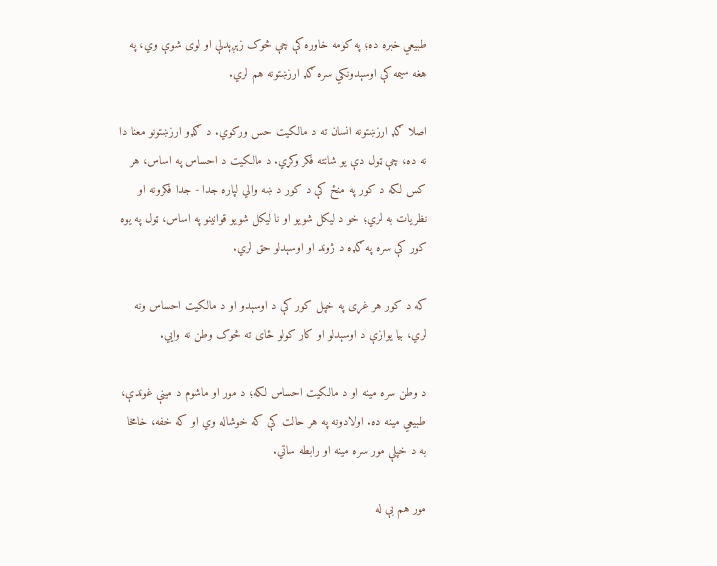طبیعي خبره ده؛ په کومه خاوره کې چې څوک زېږېدلې او لوی شوې وي، په هغه سیمه کې اوسېدونکي سره ګډ ارزښتونه هم لري.

اصلا ګډ ارزښتونه انسان ته د مالکیت حس ورکوي. د ګډو ارزښتونو معنا دا نه ده، چې ټول دې یو شانته فکر وکړي. د مالکیت د احساس په اساس، هر کس لکه د کور په منځ کې د کور د ښه والي لپاره جدا - جدا فکرونه او نظریات به لري؛ خو د لیکل شویو او نا لیکل شویو قوانینو په اساس، ټول په یوه کور کې سره په ګډه د ژوند او اوسېدلو حق لري.

که د کور هر غړی په خپل کور کې د اوسېدو او د مالکیت احساس ونه لري، بیا یوازې د اوسېدلو او کار کولو ځای ته څوک وطن نه وایي.

د وطن سره مینه او د مالکیت احساس لکه؛ د مور او ماشوم د مینې غوندې، طبیعي مینه ده. اولادونه په هر حالت کې که خوشاله وي او که خفه، خامخا به د خپلې مور سره مینه او رابطه ساتي.

مور هم بې له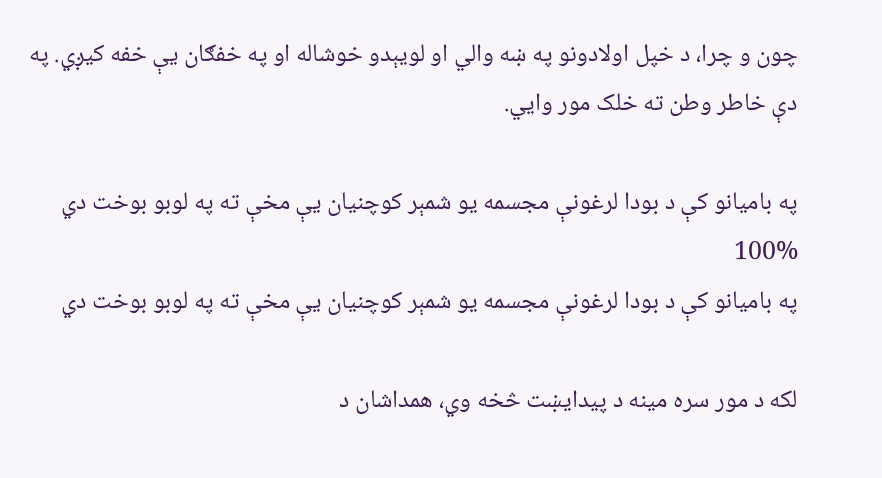چون و چرا، د خپل اولادونو په ښه والي او لویېدو خوشاله او په خفګان یې خفه کیږي. په دې خاطر وطن ته خلک مور وایي.

په بامیانو کې د بودا لرغونې مجسمه یو شمېر کوچنیان یې مخې ته په لوبو بوخت دي
100%
په بامیانو کې د بودا لرغونې مجسمه یو شمېر کوچنیان یې مخې ته په لوبو بوخت دي

لکه د مور سره مینه د پیدایښت څخه وي، همداشان د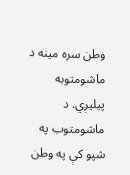وطن سره مینه د ماشومتوبه پيلیږي. د ماشومتوب په شپو کې په وطن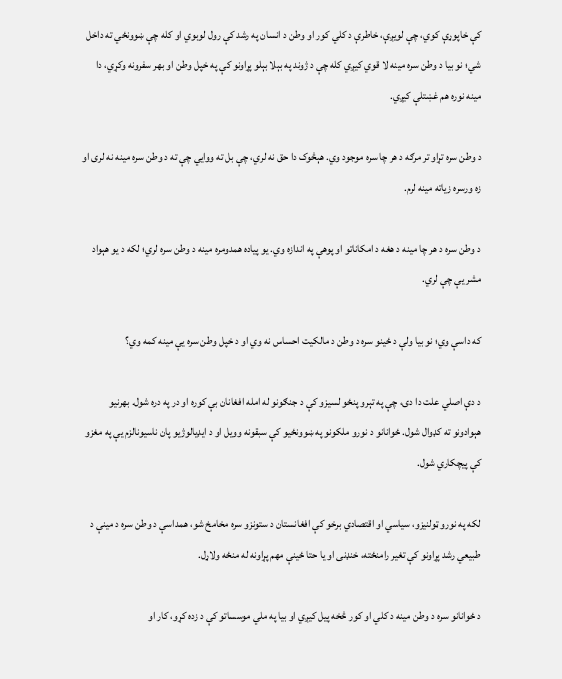کې خاپوړې کوي، چې لویږې، خاطرې د کلي کور او وطن د انسان په رشد کې رول لوبوي او کله چې ښوونځي ته داخل شي؛ نو بیا د وطن سره مینه لا قوي کیږي کله چې د ژوند په بېلا بېلو پړاونو کې په خپل وطن او بهر سفرونه وکړي، دا مینه نوره هم غښتلې کیږي.

د وطن سره تړاو تر مرګه د هر چا سره موجود وي. هېڅوک دا حق نه لري، چې بل ته ووایي چې ته د وطن سره مینه نه لری او زه ورسره زیاته مینه لرم.

د وطن سره د هر چا مینه د هغه د امکاناتو او پوهې په اندازه وي. یو پياده همدومره مینه د وطن سره لري؛ لکه د یو هېواد مشر یې چې لري.

که داسې وي؛ نو بیا ولې د ځینو سره د وطن د مالکیت احساس نه وي او د خپل وطن سره یې مینه کمه وي؟

د دې اصلي علت دا دی، چې په تېرو پنځو لسیزو کې د جنګونو له امله افغانان بې کوره او در په دره شول. بهرنیو هېوادونو ته کډوال شول. ځوانانو د نورو ملکونو په ښوونځیو کې سبقونه وویل او د ایډیالوژیو پان ناسیونالزم یې په مغزو کې پیچکاري شول.

لکه په نورو ټولنیزو، سیاسي او اقتصادي برخو کې افغانستان د ستونزو سره مخامخ شو، همداسې د وطن سره د مینې د طبیعي رشد پړاونو کې تغیر رامنځته، خنډنی او یا حتا ځینې مهم پړاونه له منځه ولاړل.

د ځوانانو سره د وطن مینه د کلي او کور څخه پيل کیږي او بیا په ملي موسساتو کې د زده کړو، کار او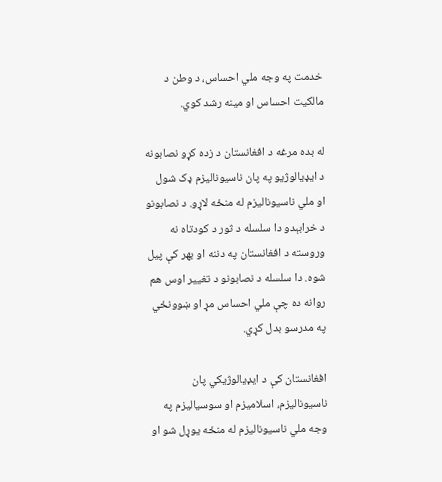خدمت په وجه ملي احساس،‌ د وطن د مالکیت احساس او مینه رشد کوي.

له بده مرغه د افغانستان د زده کړو نصابونه د ایډیالوژیو په پان ناسیونالیزم ډک شول او ملي ناسیونالیزم له منځه لاړو. د نصابونو د خرابېدو دا سلسله د ثور د کودتاه نه وروسته د افغانستان په دننه او بهر کې پیل شوه. دا سلسله د نصابونو د تغییر اوس هم روانه ده چې ملي احساس مړ او ښوونځي په مدرسو بدل کړي.

افغانستان کې د ایډیالوژیکي پان ناسیونالیزم، اسلامیزم او سوسیالیزم په وجه ملي ناسیونالیزم له منځه یوړل شو او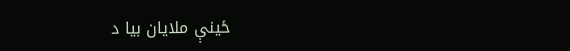ځینې ملایان بیا د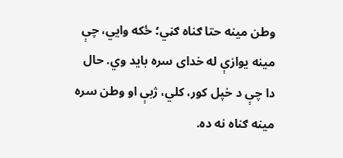وطن مینه حتا ګناه ګڼي؛ ځکه وایي، چې مینه یوازې له خدای سره باید وي. حال دا چې د خپل کور، کلي، ژبې او وطن سره مینه ګناه نه ده.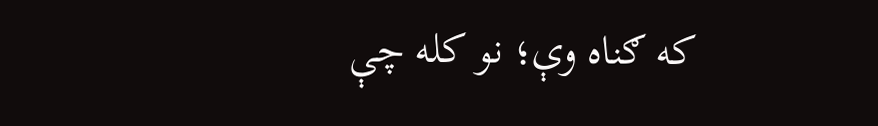که ګناه وې؛ نو کله چې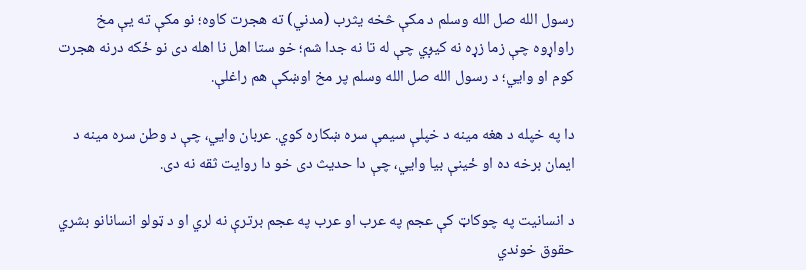رسول الله صل الله وسلم د مکې څخه یثرب (مدني) ته هجرت کاوه؛ نو مکې ته یې مخ راواړوه چې زما زړه نه کیږي چې له تا نه جدا شم؛ خو ستا اهل نا اهله دی نو ځکه درنه هجرت کوم او وایي؛ د رسول الله صل الله وسلم پر مخ اوښکې هم راغلې.

دا په خپله د هغه مینه د خپلې سیمې سره ښکاره کوي. عربان وایي، چې د وطن سره مینه د ایمان برخه ده او ځینې بیا وایي، چې دا حدیث دی خو دا روایت ثقه نه دی.

د انسانیت په چوکاټ کې عجم په عرب او عرب په عجم برترې نه لري او د ټولو انسانانو بشري حقوق خوندي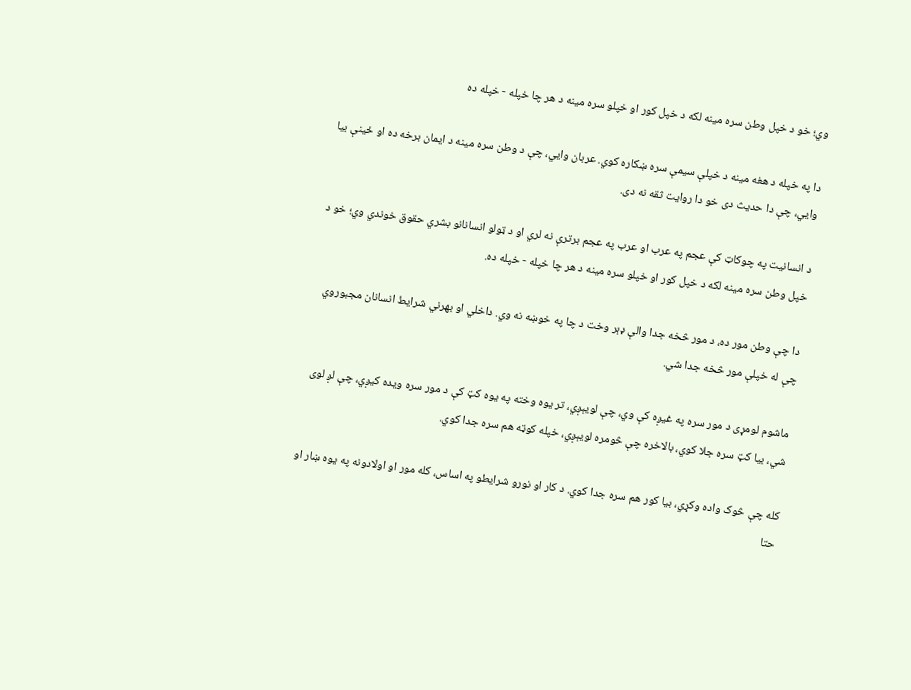وي؛ خو د خپل وطن سره مینه لکه د خپل کور او خپلو سره مینه د هر چا خپله - خپله ده

دا په خپله د هغه مینه د خپلې سیمې سره ښکاره کوي. عربان وایي، چې د وطن سره مینه د ایمان برخه ده او ځینې بیا وایي، چې دا حدیث دی خو دا روایت ثقه نه دی.

د انسانیت په چوکاټ کې عجم په عرب او عرب په عجم برترې نه لري او د ټولو انسانانو بشري حقوق خوندي وي؛ خو د خپل وطن سره مینه لکه د خپل کور او خپلو سره مینه د هر چا خپله - خپله ده.

دا چې وطن مور ده، د مور څخه جدا والې ډېر وخت د چا په خوښه نه وي. داخلي او بهرني شرایط انسانان مجبوروي چې له خپلې مور څخه جدا شي.

ماشوم لومړی د مور سره په غیږه کې وي، چې لويېږي، تر یوه وخته په یوه کټ کې د مور سره ویده کیږي، چې لږ لوی شي، بیا کټ سره جلا کوي، بالاخره چې څومره لویېږي، خپله کوټه هم سره جدا کوي.

کله چې څوک واده وکړي، بیا کور هم سره جدا کوي. د کار او نورو شرایطو په اساس، کله مور او اولادونه په یوه ښار او حتا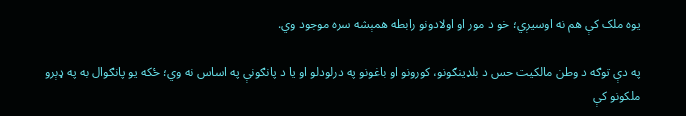یوه ملک کې هم نه اوسیږي؛ خو د مور او اولادونو رابطه همېشه سره موجود وي.

په دې توګه د وطن مالکیت حس د بلډینګونو، کورونو او باغونو په درلودلو او یا د پانګونې په اساس نه وي؛ ځکه یو پانګوال به په ډېرو ملکونو کې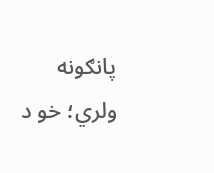پانګونه ولري؛ خو د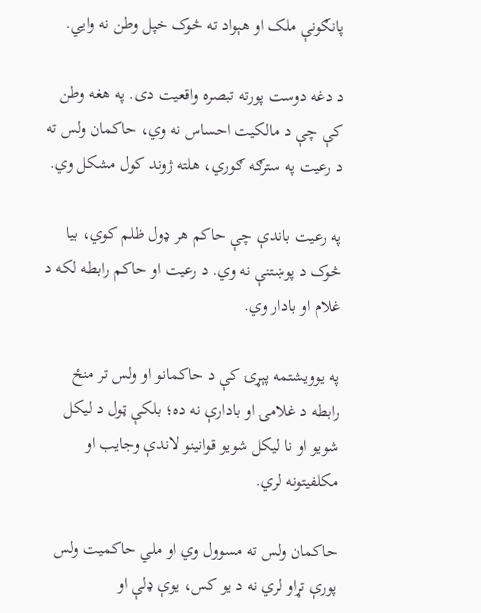پانګونې ملک او هېواد ته څوک خپل وطن نه وایي.

د دغه دوست پورته تبصره واقعیت دی. په هغه وطن کې چې د مالکیت احساس نه وي، حاکمان ولس ته د رعیت په سترګه ګوري، هلته ژوند کول مشکل وي.

په رعیت باندې چې حاکم هر ډول ظلم کوي، بیا څوک د پوښتنې نه وي. د رعیت او حاکم رابطه لکه د غلام او بادار وي.

په یوویشتمه پېړۍ کې د حاکمانو او ولس تر منځ رابطه د غلامۍ او بادارې نه ده؛ بلکې ټول د لیکل شویو او نا لیکل شویو قوانینو لاندې وجایب او مکلفیتونه لري.

حاکمان ولس ته مسوول وي او ملي حاکمیت ولس پورې تړاو لري نه د یو کس، یوې ډلې او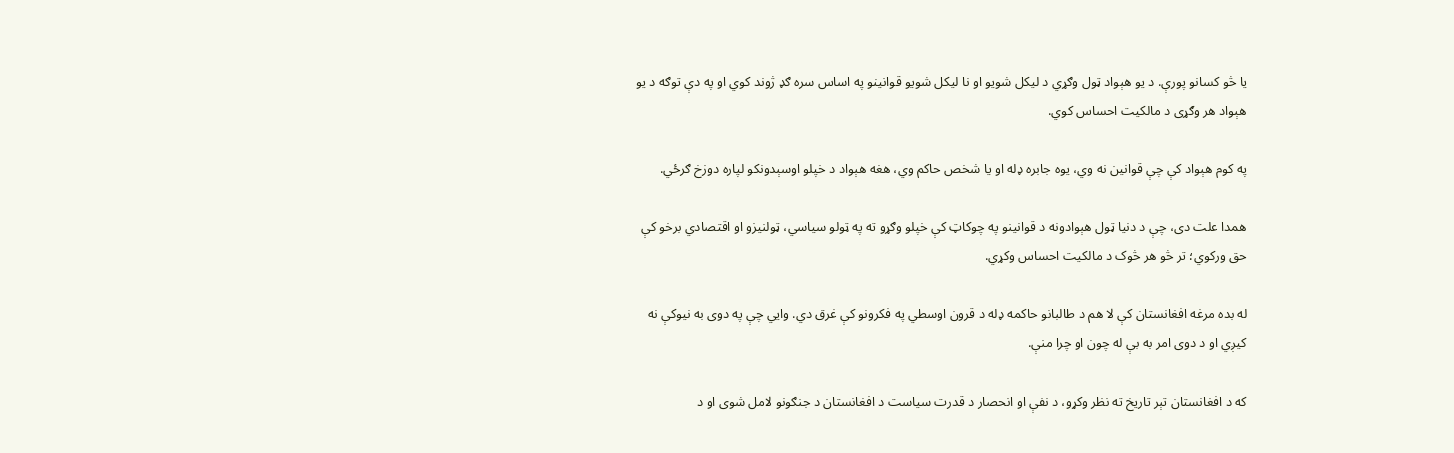یا څو کسانو پورې. د یو هېواد ټول وګړي د لیکل شویو او نا لیکل شویو قوانینو په اساس سره ګډ ژوند کوي او په دې توګه د یو هېواد هر وګړی د مالکیت احساس کوي.

په کوم هېواد کې چې قوانین نه وي، یوه جابره ډله او یا شخص حاکم وي، هغه هېواد د خپلو اوسېدونکو لپاره دوزخ ګرځي.

همدا علت دی، چې د دنیا ټول هېوادونه د قوانینو په چوکاټ کې خپلو وګړو ته په ټولو سیاسي، ټولنیزو او اقتصادي برخو کې حق ورکوي؛ تر څو هر څوک د مالکیت احساس وکړي.

له بده مرغه افغانستان کې لا هم د طالبانو حاکمه ډله د قرون اوسطي په فکرونو کې غرق دي. وایي چې په دوی به نیوکې نه کیږي او د دوی امر به بې له چون او چرا منې.

که د افغانستان تېر تاریخ ته نظر وکړو، د نفې او انحصار د قدرت سیاست د افغانستان د جنګونو لامل شوی او د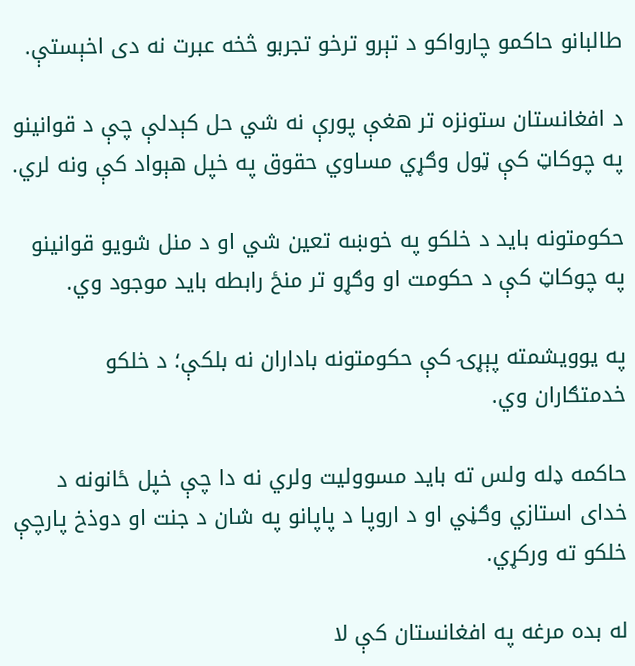طالبانو حاکمو چارواکو د تېرو ترخو تجربو څخه عبرت نه دی اخېستې.

د افغانستان ستونزه تر هغې پورې نه شي حل کېدلې چې د قوانینو په چوکاټ‌ کې ټول وګړي مساوي حقوق په خپل هېواد کې ونه لري.

حکومتونه باید د خلکو په خوښه تعین شي او د منل شویو قوانینو په چوکاټ کې د حکومت او وګړو تر منځ رابطه باید موجود وي.

په یوویشمته پېړۍ کې حکومتونه باداران نه بلکې؛ د خلکو خدمتګاران وي.

حاکمه ډله ولس ته باید مسوولیت ولري نه دا چې خپل ځانونه د خدای استازي وګڼي او د اروپا د پاپانو په شان د جنت او دوذخ پارچې خلکو ته ورکړي.

له بده مرغه په افغانستان کې لا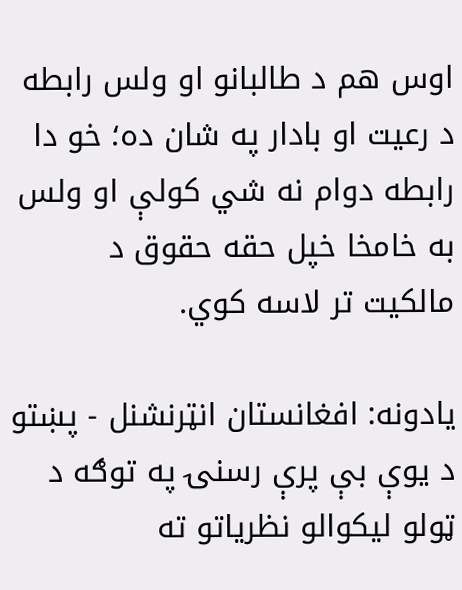اوس هم د طالبانو او ولس رابطه د رعیت او بادار په شان ده؛ خو دا رابطه دوام نه شي کولې او ولس به خامخا خپل حقه حقوق د مالکیت تر لاسه کوي.

یادونه: افغانستان انټرنشنل - پښتو د یوې بې پرې رسنۍ په توګه د ټولو لیکوالو نظریاتو ته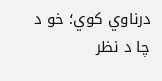درناوي کوي؛ خو د چا د نظر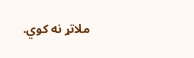ملاتړ نه کوي.